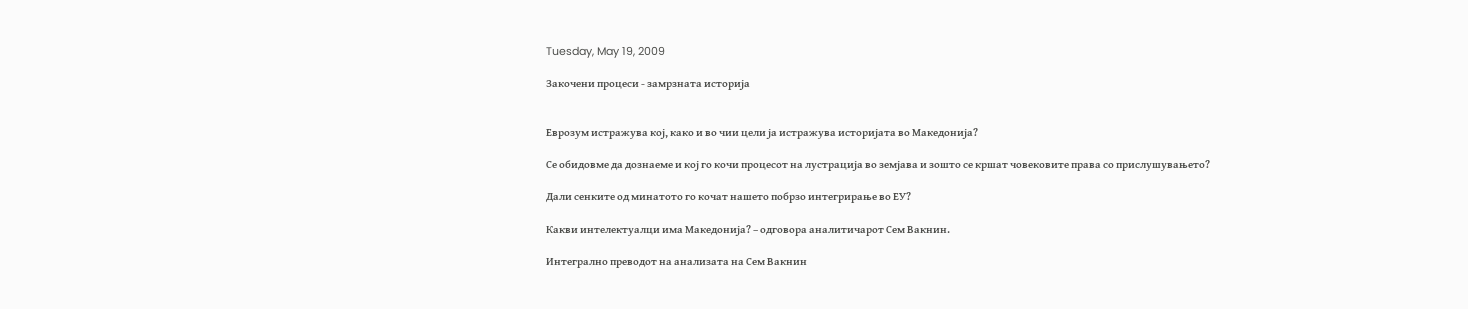Tuesday, May 19, 2009

Закочени процеси - замрзната историја


Еврозум истражува кој, како и во чии цели ја истражувa историјата во Македонија?

Се обидовме да дознаеме и кој го кочи процесот на лустрација во земјава и зошто се кршат човековите права со прислушувањето?

Дали сенките од минатото го кочат нашето побрзо интегрирање во ЕУ?

Какви интелектуалци има Македонија? – одговора аналитичарот Сем Вакнин.

Интегрално преводот на анализата на Сем Вакнин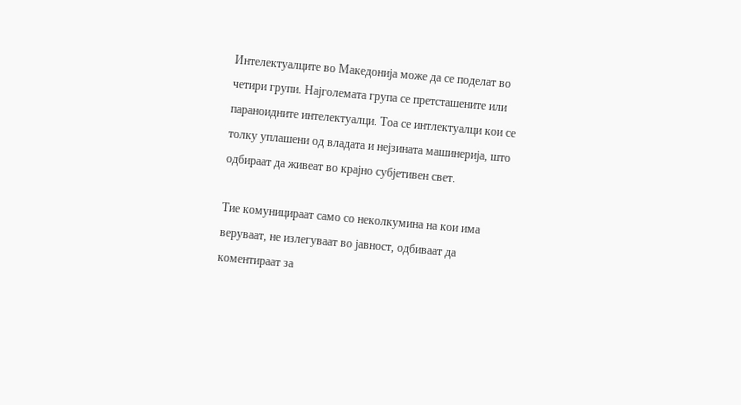Интелектуалците во Македонија може да се поделат во четири групи. Најголемата група се претсташените или параноидните интелектуалци. Тоа се интлектуалци кои се толку уплашени од владата и нејзината машинерија, што одбираат да живеат во крајно субјетивен свет.

Тие комуницираат само со неколкумина на кои има веруваат, не излегуваат во јавност, одбиваат да коментираат за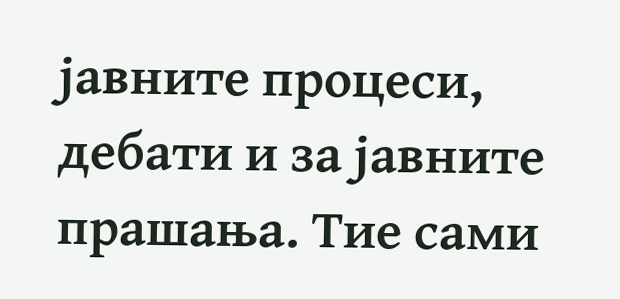јавните процеси, дебати и за јавните прашања. Тие сами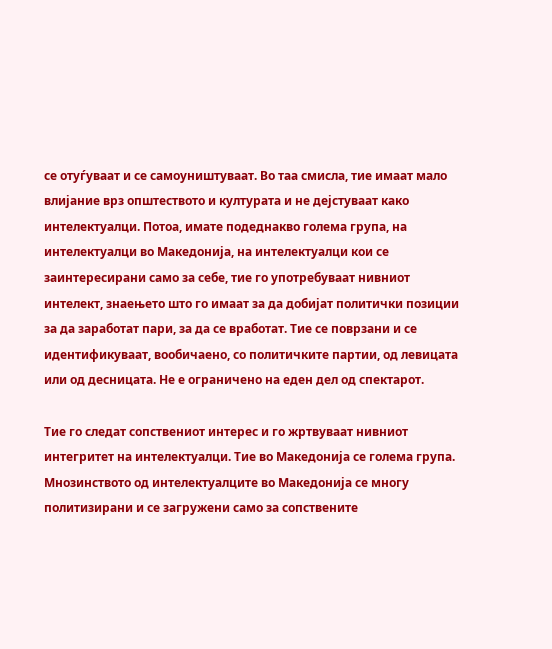се отуѓуваат и се самоуништуваат. Во таа смисла, тие имаат мало влијание врз општеството и културата и не дејстуваат како интелектуалци. Потоа, имате подеднакво голема група, на интелектуалци во Македонија, на интелектуалци кои се заинтересирани само за себе, тие го употребуваат нивниот интелект, знаењето што го имаат за да добијат политички позиции за да заработат пари, за да се вработат. Тие се поврзани и се идентификуваат, вообичаено, со политичките партии, од левицата или од десницата. Не е ограничено на еден дел од спектарот.

Тие го следат сопствениот интерес и го жртвуваат нивниот интегритет на интелектуалци. Тие во Македонија се голема група. Мнозинството од интелектуалците во Македонија се многу политизирани и се загружени само за сопствените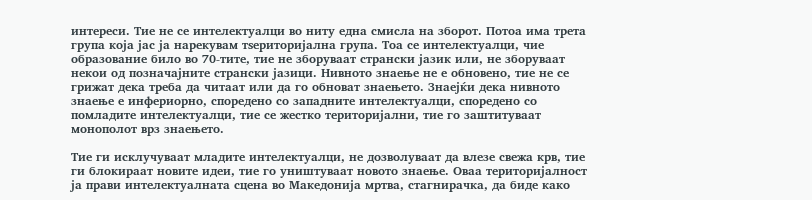интереси. Тие не се интелектуалци во ниту една смисла на зборот. Потоа има трета група која јас ја нарекувам тѕериторијална група. Тоа се интелектуалци, чие образование било во 70-тите, тие не зборуваат странски јазик или, не зборуваат некои од позначајните странски јазици. Нивното знаење не е обновено, тие не се грижат дека треба да читаат или да го обноват знаењето. Знаејќи дека нивното знаење е инфериорно, споредено со западните интелектуалци, споредено со помладите интелектуалци, тие се жестко територијални, тие го заштитуваат монополот врз знаењето.

Тие ги исклучуваат младите интелектуалци, не дозволуваат да влезе свежа крв, тие ги блокираат новите идеи, тие го уништуваат новото знаење. Оваа територијалност ја прави интелектуалната сцена во Македонија мртва, стагнирачка, да биде како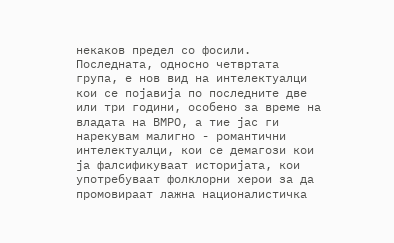некаков предел со фосили. Последната, односно четвртата група, е нов вид на интелектуалци кои се појавија по последните две или три години, особено за време на владата на ВМРО, а тие јас ги нарекувам малигно - романтични интелектуалци, кои се демагози кои ја фалсификуваат историјата, кои употребуваат фолклорни херои за да промовираат лажна националистичка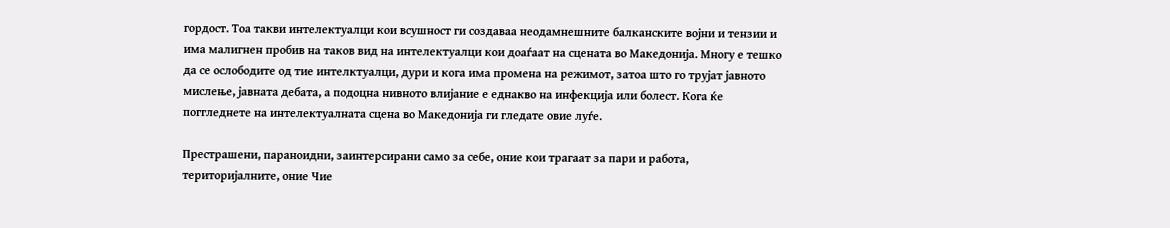гордост. Тоа такви интелектуалци кои всушност ги создаваа неодамнешните балканските војни и тензии и има малигнен пробив на таков вид на интелектуалци кои доаѓаат на сцената во Македонија. Многу е тешко да се ослободите од тие интелктуалци, дури и кога има промена на режимот, затоа што го трујат јавното мислење, јавната дебата, а подоцна нивното влијание е еднакво на инфекција или болест. Кога ќе поггледнете на интелектуалната сцена во Македонија ги гледате овие луѓе.

Престрашени, параноидни, заинтерсирани само за себе, оние кои трагаат за пари и работа, територијалните, оние Чие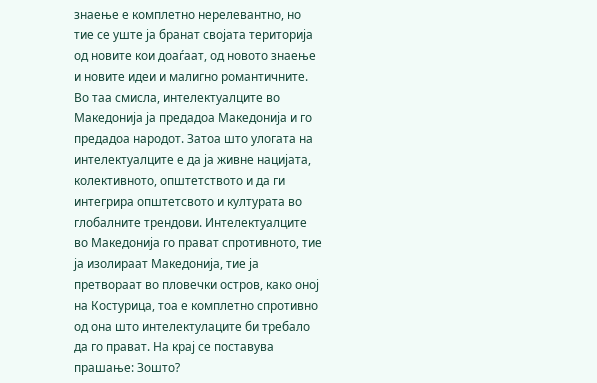знаење е комплетно нерелевантно, но тие се уште ја бранат својата територија од новите кои доаѓаат, од новото знаење и новите идеи и малигно романтичните. Во таа смисла, интелектуалците во Македонија ја предадоа Македонија и го предадоа народот. Затоа што улогата на интелектуалците е да ја живне нацијата, колективното, општетството и да ги интегрира општетсвото и културата во глобалните трендови. Интелектуалците во Македонија го прават спротивното, тие ја изолираат Македонија, тие ја претвораат во пловечки остров, како оној на Костурица, тоа е комплетно спротивно од она што интелектулаците би требало да го прават. На крај се поставува прашање: Зошто?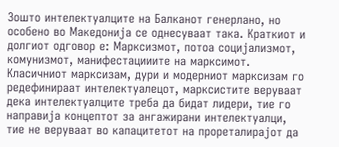Зошто интелектуалците на Балканот генерлано, но особено во Македонија се однесуваат така. Краткиот и долгиот одговор е: Марксизмот, потоа социјализмот, комунизмот, манифестацииите на марксимот. Класичниот марксизам, дури и модерниот марксизам го редефинираат интелектуалецот, марксистите веруваат дека интелектуалците треба да бидат лидери, тие го направија концептот за ангажирани интелектуалци, тие не веруваат во капацитетот на прореталирајот да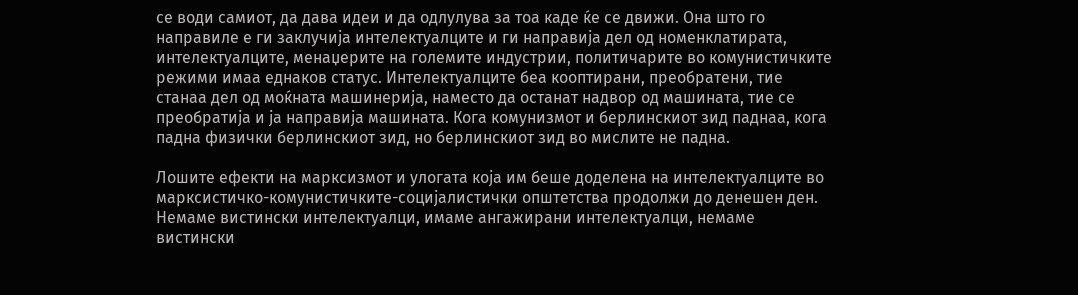се води самиот, да дава идеи и да одлулува за тоа каде ќе се движи. Она што го направиле е ги заклучија интелектуалците и ги направија дел од номенклатирата, интелектуалците, менаџерите на големите индустрии, политичарите во комунистичките режими имаа еднаков статус. Интелектуалците беа кооптирани, преобратени, тие станаа дел од моќната машинерија, наместо да останат надвор од машината, тие се преобратија и ја направија машината. Кога комунизмот и берлинскиот зид паднаа, кога падна физички берлинскиот зид, но берлинскиот зид во мислите не падна.

Лошите ефекти на марксизмот и улогата која им беше доделена на интелектуалците во марксистичко-комунистичките-социјалистички општетства продолжи до денешен ден. Немаме вистински интелектуалци, имаме ангажирани интелектуалци, немаме вистински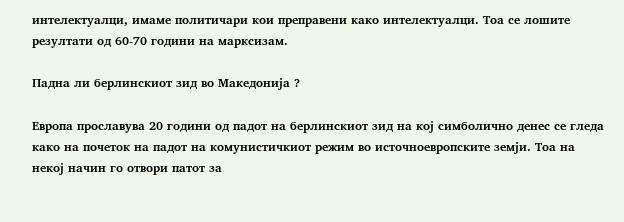интелектуалци, имаме политичари кои преправени како интелектуалци. Тоа се лошите резултати од 60-70 години на марксизам.

Падна ли берлинскиот зид во Македонија ?

Европа прославува 20 години од падот на берлинскиот зид на кој симболично денес се гледа како на почеток на падот на комунистичкиот режим во источноевропските земји. Тоа на некој начин го отвори патот за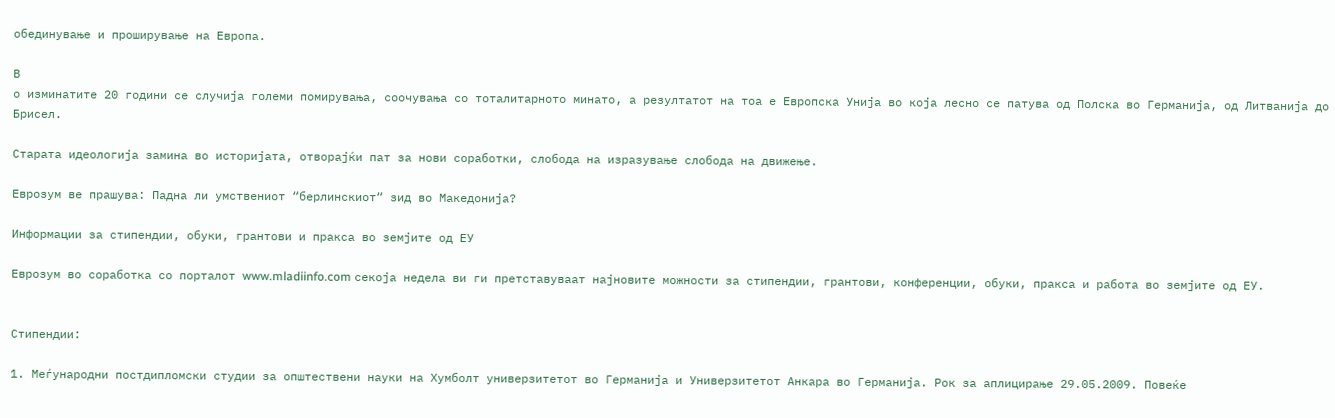обединување и проширување на Европа.

В
о изминатите 20 години се случија големи помирувања, соочувања со тоталитарното минато, а резултатот на тоа е Европска Унија во која лесно се патува од Полска во Германија, од Литванија до Брисел.

Старата идеологија замина во историјата, отворајќи пат за нови соработки, слобода на изразување слобода на движење.

Еврозум вe прашува: Падна ли умствениот “берлинскиот“ зид во Македонија?

Информации за стипендии, обуки, грантови и пракса во земјите од ЕУ

Еврозум во соработка со порталот www.mladiinfo.com секоја недела ви ги претставуваат најновите можности за стипендии, грантови, конференции, обуки, пракса и работа во земјите од ЕУ.


Стипендии:

1. Меѓународни постдипломски студии за општествени науки на Хумболт универзитетот во Германија и Универзитетот Анкара во Германија. Рок за аплицирање 29.05.2009. Повеќе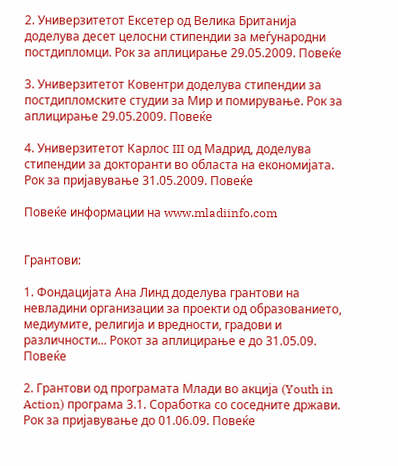2. Универзитетот Ексетер од Велика Британија доделува десет целосни стипендии за меѓународни постдипломци. Рок за аплицирање 29.05.2009. Повеќе

3. Универзитетот Ковентри доделува стипендии за постдипломските студии за Мир и помирување. Рок за аплицирање 29.05.2009. Повеќе

4. Универзитетот Карлос III од Мадрид, доделува стипендии за докторанти во областа на економијата. Рок за пријавување 31.05.2009. Повеќе

Повеќе информации на www.mladiinfo.com


Грантови:

1. Фондацијата Ана Линд доделува грантови на невладини организации за проекти од образованието, медиумите, религија и вредности, градови и различности... Рокот за аплицирање е до 31.05.09. Повеќе

2. Грантови од програмата Млади во акција (Youth in Action) програма 3.1. Соработка со соседните држави. Рок за пријавување до 01.06.09. Повеќе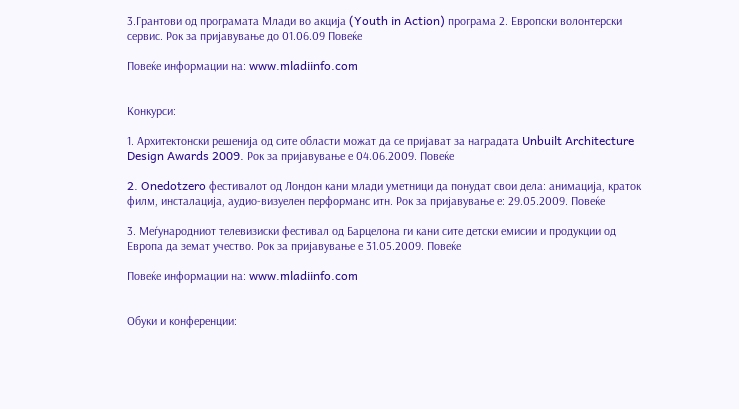3.Грантови од програмата Млади во акција (Youth in Action) програма 2. Европски волонтерски сервис. Рок за пријавување до 01.06.09 Повеќе

Повеќе информации на: www.mladiinfo.com


Конкурси:

1. Архитектонски решенија од сите области можат да се пријават за наградата Unbuilt Architecture Design Awards 2009. Рок за пријавување е 04.06.2009. Повеќе

2. Onedotzero фестивалот од Лондон кани млади уметници да понудат свои дела: анимација, краток филм, инсталација, аудио-визуелен перформанс итн. Рок за пријавување е: 29.05.2009. Повеќе

3. Меѓународниот телевизиски фестивал од Барцелона ги кани сите детски емисии и продукции од Европа да земат учество. Рок за пријавување е 31.05.2009. Повеќе

Повеќе информации на: www.mladiinfo.com


Обуки и конференции: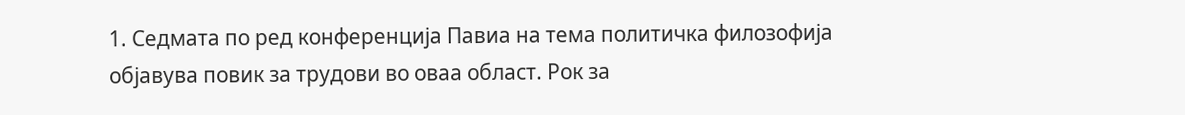1. Седмата по ред конференција Павиа на тема политичка филозофија објавува повик за трудови во оваа област. Рок за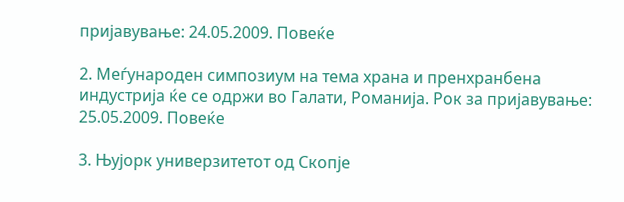пријавување: 24.05.2009. Повеќе

2. Меѓународен симпозиум на тема храна и пренхранбена индустрија ќе се одржи во Галати, Романија. Рок за пријавување: 25.05.2009. Повеќе

3. Њујорк универзитетот од Скопје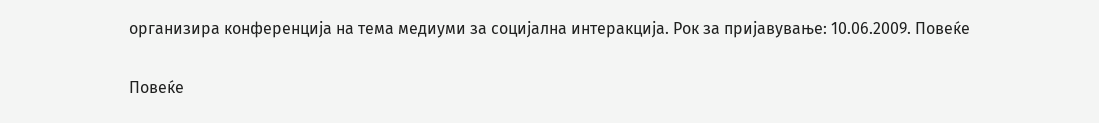организира конференција на тема медиуми за социјална интеракција. Рок за пријавување: 10.06.2009. Повеќе

Повеќе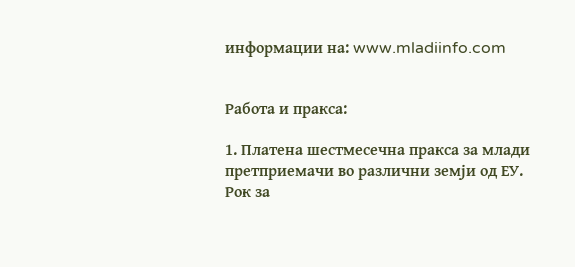информации на: www.mladiinfo.com


Работа и пракса:

1. Платена шестмесечна пракса за млади претприемачи во различни земји од ЕУ. Рок за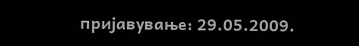пријавување: 29.05.2009.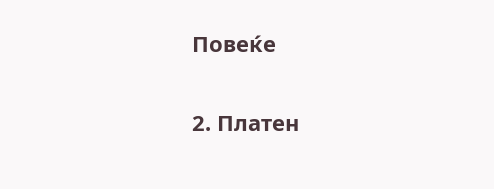Повеќе

2. Платен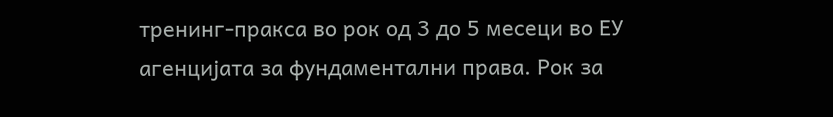тренинг-пракса во рок од 3 до 5 месеци во ЕУ агенцијата за фундаментални права. Рок за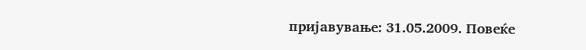пријавување: 31.05.2009. Повеќе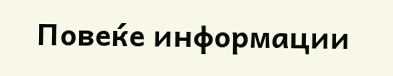Повеќе информации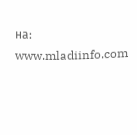на: www.mladiinfo.com